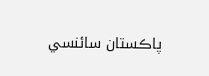پاڪستان سائنسي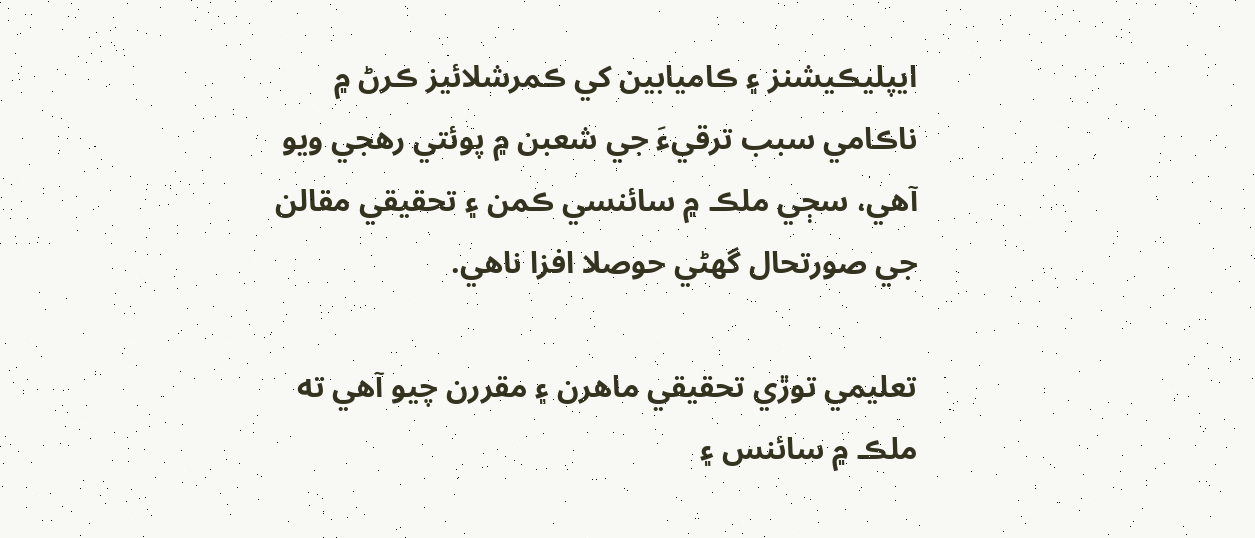ايپليڪيشنز ۽ ڪاميابين کي ڪمرشلائيز ڪرڻ ۾ ناڪامي سبب ترقيءَ جي شعبن ۾ پوئتي رهجي ويو آهي، سڄي ملڪ ۾ سائنسي ڪمن ۽ تحقيقي مقالن جي صورتحال گهڻي حوصلا افزا ناهي.

تعليمي توڙي تحقيقي ماهرن ۽ مقررن چيو آهي ته ملڪ ۾ سائنس ۽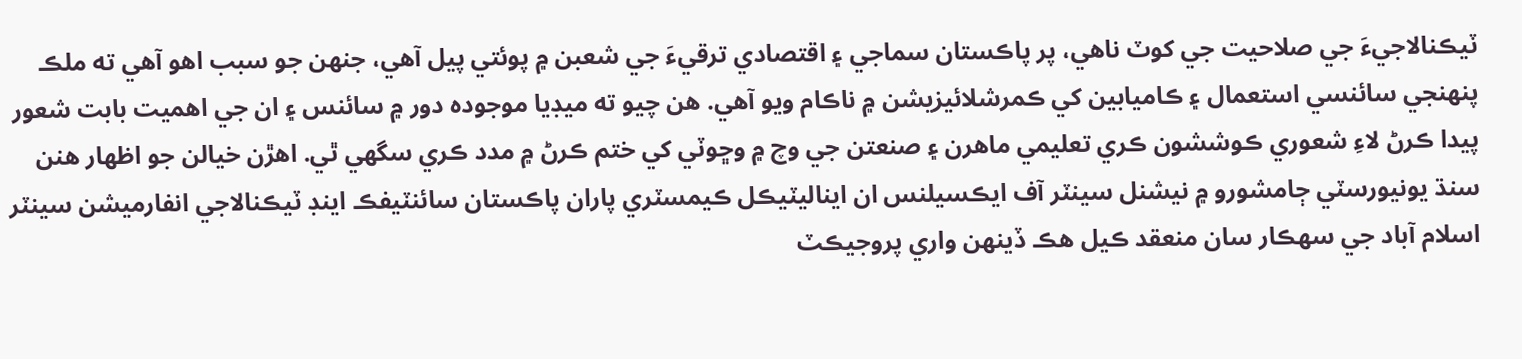ٽيڪنالاجيءَ جي صلاحيت جي کوٽ ناهي، پر پاڪستان سماجي ۽ اقتصادي ترقيءَ جي شعبن ۾ پوئتي پيل آهي، جنهن جو سبب اهو آهي ته ملڪ پنهنجي سائنسي استعمال ۽ ڪاميابين کي ڪمرشلائيزيشن ۾ ناڪام ويو آهي. هن چيو ته ميڊيا موجوده دور ۾ سائنس ۽ ان جي اهميت بابت شعور پيدا ڪرڻ لاءِ شعوري ڪوششون ڪري تعليمي ماهرن ۽ صنعتن جي وچ ۾ وڇوٽي کي ختم ڪرڻ ۾ مدد ڪري سگهي ٿي. اهڙن خيالن جو اظهار هنن سنڌ يونيورسٽي ڄامشورو ۾ نيشنل سينٽر آف ايڪسيلنس ان ايناليٽيڪل ڪيمسٽري پاران پاڪستان سائنٽيفڪ اينڊ ٽيڪنالاجي انفارميشن سينٽر اسلام آباد جي سهڪار سان منعقد ڪيل هڪ ڏينهن واري پروجيڪٽ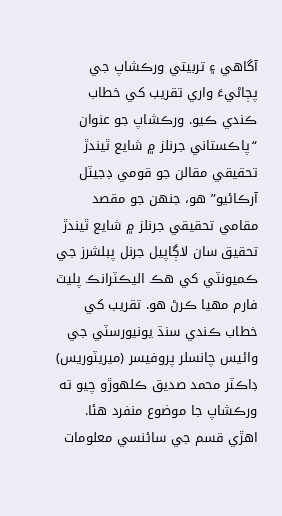آگاهي ۽ تربيتي ورڪشاپ جي پڄاڻيءَ واري تقريب کي خطاب ڪندي ڪيو. ورڪشاپ جو عنوان “پاڪستاني جرنلز ۾ شايع ٿيندڙ تحقيقي مقالن جو قومي ڊجيٽل آرڪائيو” هو، جنهن جو مقصد مقامي تحقيقي جرنلز ۾ شايع ٿيندڙ تحقيق سان لاڳاپيل جرنل پبلشرز جي ڪميونٽي کي هڪ اليڪٽرانڪ پليٽ فارم مهيا ڪرڻ هو. تقريب کي خطاب ڪندي سنڌ يونيورسٽي جي وائيس چانسلر پروفيسر (ميريٽوريس) ڊاڪٽر محمد صديق ڪلهوڙو چيو ته ورڪشاپ جا موضوع منفرد هئا. اهڙي قسم جي سائنسي معلومات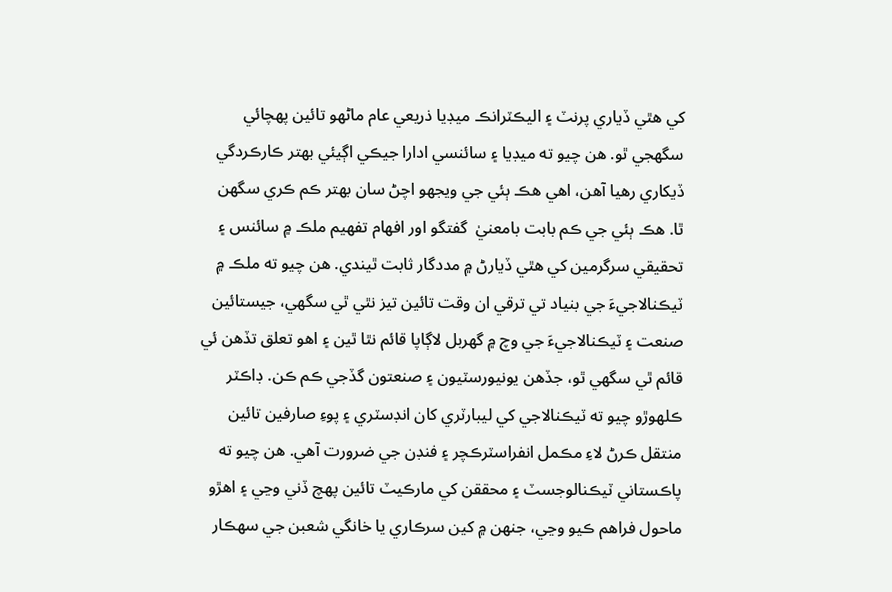کي هٿي ڏياري پرنٽ ۽ اليڪٽرانڪ ميڊيا ذريعي عام ماڻهو تائين پهچائي سگهجي ٿو. هن چيو ته ميڊيا ۽ سائنسي ادارا جيڪي اڳيئي بهتر ڪارڪردگي ڏيکاري رهيا آهن، اهي هڪ ٻئي جي ويجهو اچڻ سان بهتر ڪم ڪري سگهن ٿا. هڪ ٻئي جي ڪم بابت بامعنيٰ  گفتگو اور افهام تفهيم ملڪ ۾ سائنس ۽ تحقيقي سرگرمين کي هٿي ڏيارڻ ۾ مددگار ثابت ٿيندي. هن چيو ته ملڪ ۾ ٽيڪنالاجيءَ جي بنياد تي ترقي ان وقت تائين تيز نٿي ٿي سگهي، جيستائين صنعت ۽ ٽيڪنالاجيءَ جي وچ ۾ گهربل لاڳاپا قائم نٿا ٿين ۽ اهو تعلق تڏهن ئي قائم ٿي سگهي ٿو، جڏهن يونيورسٽيون ۽ صنعتون گڏجي ڪم ڪن. ڊاڪٽر ڪلهوڙو چيو ته ٽيڪنالاجي کي ليبارٽري کان انڊسٽري ۽ پوءِ صارفين تائين منتقل ڪرڻ لاءِ مڪمل انفراسٽرڪچر ۽ فنڊن جي ضرورت آهي. هن چيو ته پاڪستاني ٽيڪنالوجسٽ ۽ محققن کي مارڪيٽ تائين پهچ ڏني وڃي ۽ اهڙو ماحول فراهم ڪيو وڃي، جنهن ۾ کين سرڪاري يا خانگي شعبن جي سهڪار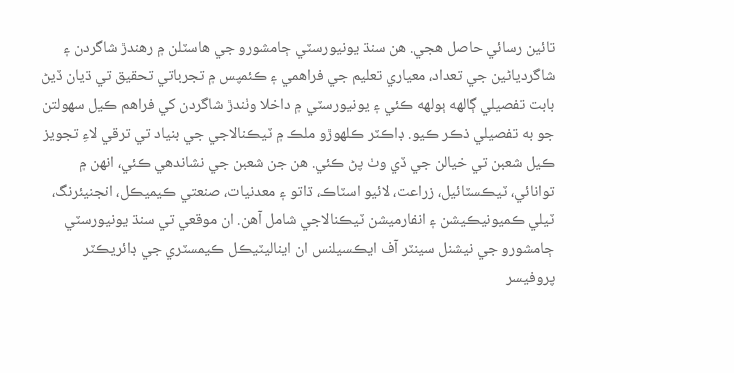تائين رسائي حاصل هجي. هن سنڌ يونيورسٽي ڄامشورو جي هاسٽلن ۾ رهندڙ شاگردن ۽ شاگردياڻين جي تعداد، معياري تعليم جي فراهمي ۽ ڪئمپس ۾ تجرباتي تحقيق تي ڌيان ڏيڻ بابت تفصيلي ڳالهه ٻولهه ڪئي ۽ يونيورسٽي ۾ داخلا وٺندڙ شاگردن کي فراهم ڪيل سهولتن جو به تفصيلي ذڪر ڪيو. ڊاڪٽر ڪلهوڙو ملڪ ۾ ٽيڪنالاجي جي بنياد تي ترقي لاءِ تجويز ڪيل شعبن تي خيالن جي ڏي وٺ پڻ ڪئي. هن جن شعبن جي نشاندهي ڪئي، انهن ۾ توانائي، ٽيڪسٽائيل، زراعت، لائيو اسٽاڪ، ڌاتو ۽ معدنيات، صنعتي ڪيميڪل، انجنيئرنگ، ٽيلي ڪميونيڪيشن ۽ انفارميشن ٽيڪنالاجي شامل آهن. ان موقعي تي سنڌ يونيورسٽي ڄامشورو جي نيشنل سينٽر آف ايڪسيلنس ان ايناليٽيڪل ڪيمسٽري جي ڊائريڪٽر پروفيسر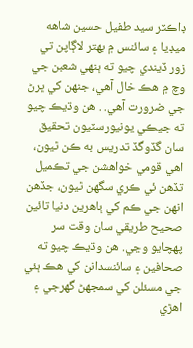ڊاڪٽر سيد طفيل حسين شاهه ميڊيا ۽ سائنس ۾ بهتر لاڳاپن تي زور ڏيندي چيو ته ٻنهي شعبن جي وچ ۾ هڪ خال آهي، جنهن کي ڀرڻ جي ضرورت آهي. . هن وڌيڪ چيو ته جيڪي يونيورسٽيون تحقيق سان گڏوگڏ تدريس به ڪن ٿيون، اهي قومي خواهشن جي تڪميل تڏهن ئي ڪري سگهن ٿيون، جڏهن انهن جي ڪم کي ٻاهرين دنيا تائين صحيح طريقي سان وقت سر پهچايو وڃي. هن وڌيڪ چيو ته صحافين ۽ سائنسدانن کي هڪ ٻئي جي مسئلن کي سمجهڻ گهرجي ۽ اهڙي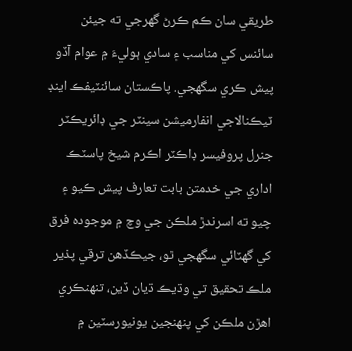طريقي سان ڪم ڪرڻ گهرجي ته جيئن سائنس کي مناسب ۽ سادي ٻوليءَ ۾ عوام آڏو پيش ڪري سگهجي. پاڪستان سائنٽيفڪ اينڊ ٽيڪنالاجي انفارميشن سينٽر جي ڊائريڪٽر جنرل پروفيسر ڊاڪٽر اڪرم شيخ پاسٽڪ اداري جي خدمتن بابت تعارف پيش ڪيو ۽ چيو ته اسرندڙ ملڪن جي وچ ۾ موجوده فرق کي گهٽائي سگهجي ٿو، جيڪڏهن ترقي پذير ملڪ تحقيق تي وڌيڪ ڌيان ڏين، تنهنڪري اهڙن ملڪن کي پنهنجين يونيورسٽين ۾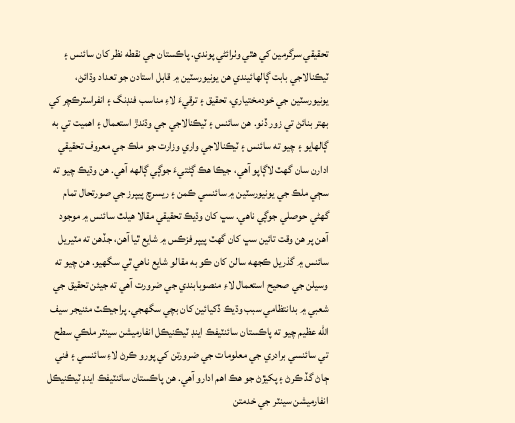تحقيقي سرگرمين کي هٿي وٺرائڻي پوندي. پاڪستان جي نقطه نظر کان سائنس ۽ ٽيڪنالاجي بابت ڳالهائيندي هن يونيورسٽين ۾ قابل استادن جو تعداد وڌائڻ، يونيورسٽين جي خودمختياري، تحقيق ۽ ترقيءَ لاءِ مناسب فنڊنگ ۽ انفراسٽرڪچر کي بهتر بنائڻ تي زور ڏنو. هن سائنس ۽ ٽيڪنالاجي جي وڌندڙ استعمال ۽ اهميت تي به ڳالهايو ۽ چيو ته سائنس ۽ ٽيڪنالاجي واري وزارت جو ملڪ جي معروف تحقيقي ادارن سان گهٽ لاڳاپو آهي، جيڪا هڪ ڳڻتيءَ جوڳي ڳالهه آهي. هن وڌيڪ چيو ته سڄي ملڪ جي يونيورسٽين ۾ سائنسي ڪمن ۽ ريسرچ پيپرز جي صورتحال تمام گهڻي حوصلي جوڳي ناهي. سڀ کان وڌيڪ تحقيقي مقالا هيلٿ سائنس ۾ موجود آهن پر هن وقت تائين سڀ کان گهٽ پيپر فزڪس ۾ شايع ٿيا آهن، جڏهن ته مٽيريل سائنس ۾ گذريل ڪجهه سالن کان ڪو به مقالو شايع ناهي ٿي سگهيو. هن چيو ته وسيلن جي صحيح استعمال لاءِ منصوبابندي جي ضرورت آهي ته جيئن تحقيق جي شعبي ۾ بدانتظامي سبب وڌيڪ ڏکيائين کان بچي سگهجي. پراجيڪٽ مئنيجر سيف الله عظيم چيو ته پاڪستان سائنٽيفڪ اينڊ ٽيڪنيڪل انفارميشن سينٽر ملڪي سطح تي سائنسي برادري جي معلومات جي ضرورتن کي پورو ڪرڻ لاءِ سائنسي ۽ فني ڄاڻ گڏ ڪرڻ ۽ پکيڙڻ جو هڪ اهم ادارو آهي. هن پاڪستان سائنٽيفڪ اينڊ ٽيڪنيڪل انفارميشن سينٽر جي خدمتن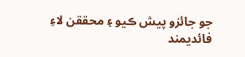جو جائزو پيش ڪيو ۽ محققن لاءِ فائديمند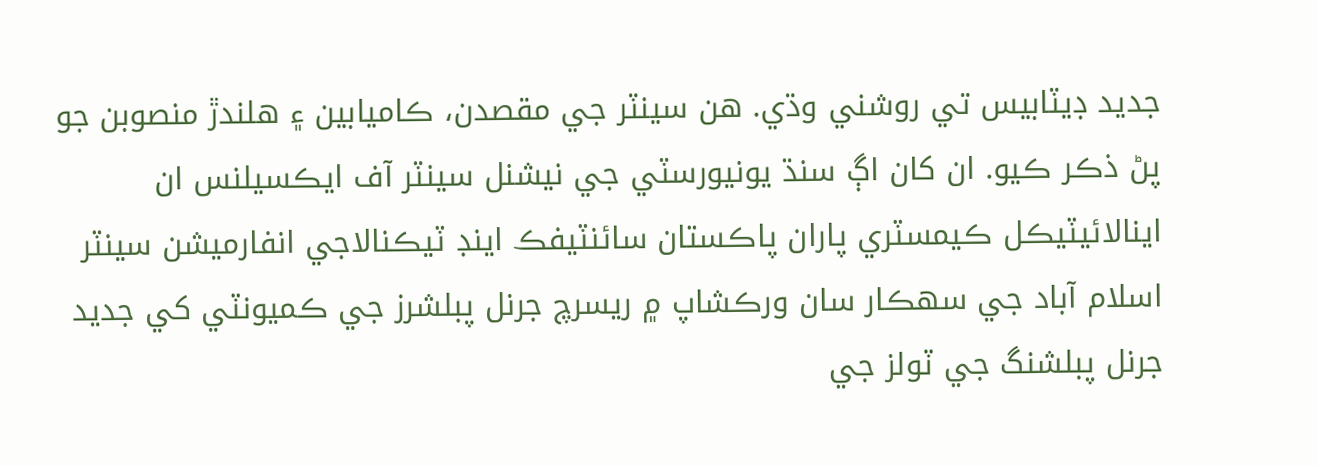جديد ڊيٽابيس تي روشني وڌي. هن سينٽر جي مقصدن، ڪاميابين ۽ هلندڙ منصوبن جو پڻ ذڪر ڪيو. ان کان اڳ سنڌ يونيورسٽي جي نيشنل سينٽر آف ايڪسيلنس ان اينالائيٽيڪل ڪيمسٽري پاران پاڪستان سائنٽيفڪ اينڊ ٽيڪنالاجي انفارميشن سينٽر اسلام آباد جي سهڪار سان ورڪشاپ ۾ ريسرچ جرنل پبلشرز جي ڪميونٽي کي جديد جرنل پبلشنگ جي ٽولز جي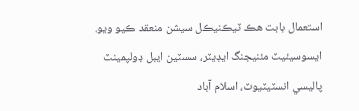استعمال بابت هڪ ٽيڪنيڪل سيشن منعقد ڪيو ويو. ايسوسيئيٽ مئنيجنگ ايڊيٽر، سسٽين ايبل ڊولپمينٽ پاليسي انسٽيٽيوٽ، اسلام آباد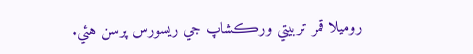روميلا قمر تربيتي ورڪشاپ جي ريسورس پرسن هئي.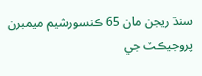سنڌ ريجن مان 65 ڪنسورشيم ميمبرن پروجيڪٽ جي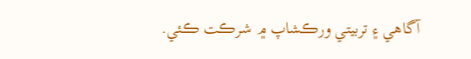آگاهي ۽ تربيتي ورڪشاپ ۾ شرڪت ڪئي.